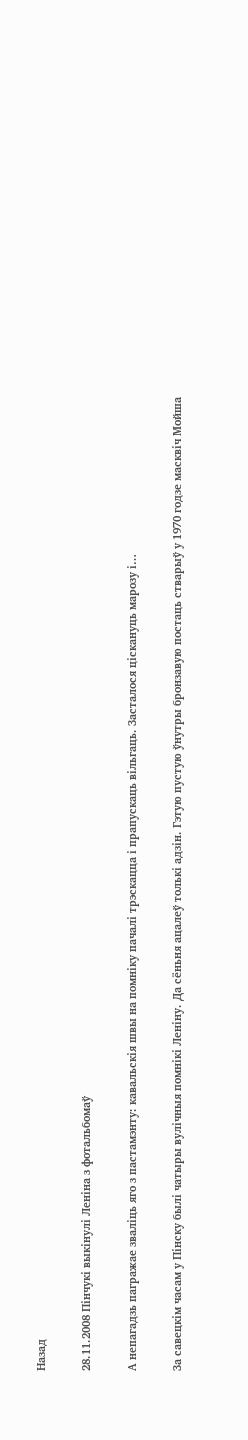Назад

28.11.2008 Пінчукі выкінулі Леніна з фотальбомаў

А непагадзь пагражае зваліць яго з пастамэнту: кавальскія швы на помніку пачалі трэскацца і прапускаць вільгаць. Засталося ціскануць марозу і…

За савецкім часам у Пінску былі чатыры вулічныя помнікі Леніну. Да сёньня ацалеў толькі адзін. Гэтую пустую ўнутры бронзавую постаць стварыў у 1970 годзе масквіч Мойша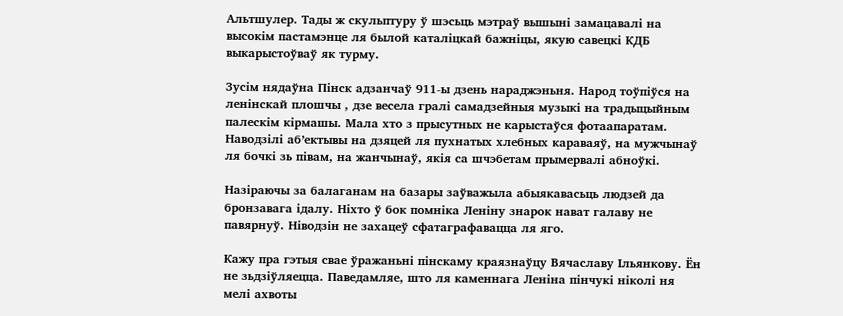Альтшулер. Тады ж скульптуру ў шэсьць мэтраў вышыні замацавалі на высокім пастамэнце ля былой каталіцкай бажніцы, якую савецкі КДБ выкарыстоўваў як турму.

Зусім нядаўна Пінск адзанчаў 911-ы дзень нараджэньня. Народ тоўпіўся на ленінскай плошчы , дзе весела гралі самадзейныя музыкі на традыцыйным палескім кірмашы. Мала хто з прысутных не карыстаўся фотаапаратам. Наводзілі аб’ектывы на дзяцей ля пухнатых хлебных караваяў, на мужчынаў ля бочкі зь півам, на жанчынаў, якія са шчэбетам прымервалі абноўкі.

Назіраючы за балаганам на базары заўважыла абыякавасьць людзей да бронзавага ідалу. Ніхто ў бок помніка Леніну знарок нават галаву не павярнуў. Ніводзін не захацеў сфатаграфавацца ля яго.

Кажу пра гэтыя свае ўражаньні пінскаму краязнаўцу Вячаславу Ільянкову. Ён не зьдзіўляецца. Паведамляе, што ля каменнага Леніна пінчукі ніколі ня мелі ахвоты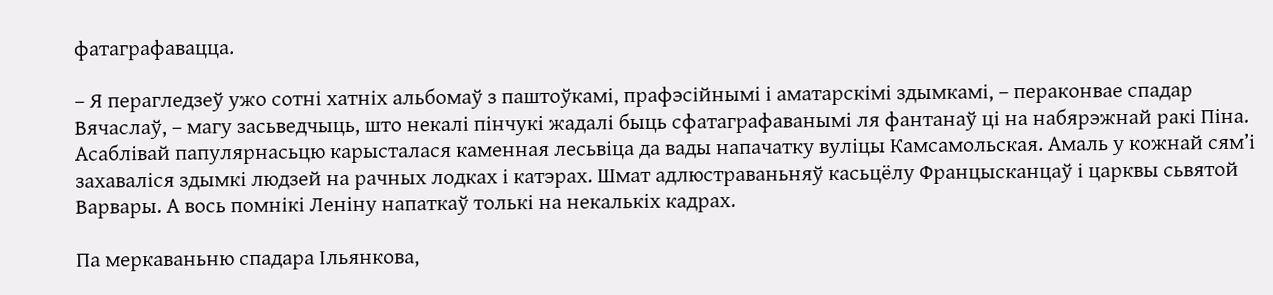фатаграфавацца.

– Я перагледзеў ужо сотні хатніх альбомаў з паштоўкамі, прафэсійнымі і аматарскімі здымкамі, – пераконвае спадар Вячаслаў, – магу засьведчыць, што некалі пінчукі жадалі быць сфатаграфаванымі ля фантанаў ці на набярэжнай ракі Піна. Асаблівай папулярнасьцю карысталася каменная лесьвіца да вады напачатку вуліцы Камсамольская. Амаль у кожнай сям’і захаваліся здымкі людзей на рачных лодках і катэрах. Шмат адлюстраваньняў касьцёлу Францысканцаў і царквы сьвятой Варвары. А вось помнікі Леніну напаткаў толькі на некалькіх кадрах.

Па меркаваньню спадара Ільянкова,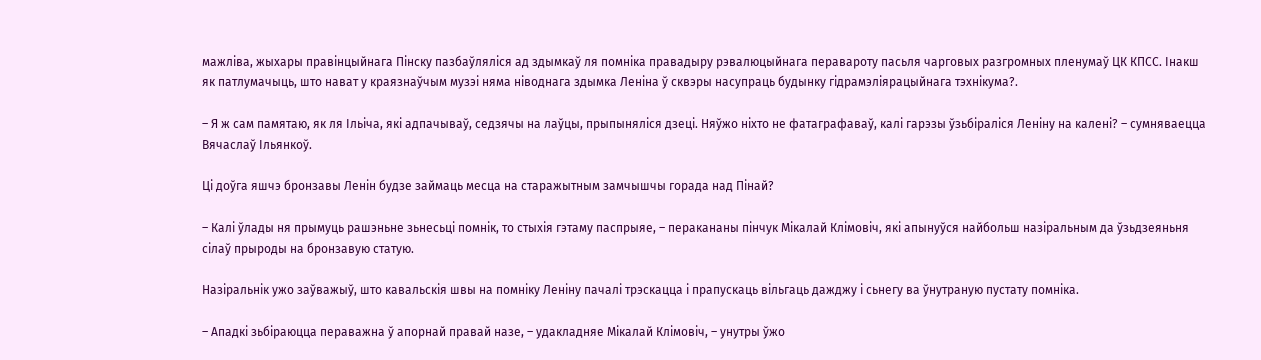мажліва, жыхары правінцыйнага Пінску пазбаўляліся ад здымкаў ля помніка правадыру рэвалюцыйнага перавароту пасьля чарговых разгромных пленумаў ЦК КПСС. Інакш як патлумачыць, што нават у краязнаўчым музэі няма ніводнага здымка Леніна ў сквэры насупраць будынку гідрамэліярацыйнага тэхнікума?.

– Я ж сам памятаю, як ля Ільіча, які адпачываў, седзячы на лаўцы, прыпыняліся дзеці. Няўжо ніхто не фатаграфаваў, калі гарэзы ўзьбіраліся Леніну на калені? – сумняваецца Вячаслаў Ільянкоў.

Ці доўга яшчэ бронзавы Ленін будзе займаць месца на старажытным замчышчы горада над Пінай?

– Калі ўлады ня прымуць рашэньне зьнесьці помнік, то стыхія гэтаму паспрыяе, – перакананы пінчук Мікалай Клімовіч, які апынуўся найбольш назіральным да ўзьдзеяньня сілаў прыроды на бронзавую статую.

Назіральнік ужо заўважыў, што кавальскія швы на помніку Леніну пачалі трэскацца і прапускаць вільгаць дажджу і сьнегу ва ўнутраную пустату помніка.

– Ападкі зьбіраюцца пераважна ў апорнай правай назе, – удакладняе Мікалай Клімовіч, – унутры ўжо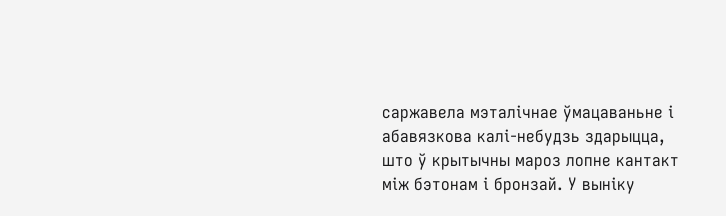саржавела мэталічнае ўмацаваньне і абавязкова калі-небудзь здарыцца, што ў крытычны мароз лопне кантакт між бэтонам і бронзай. У выніку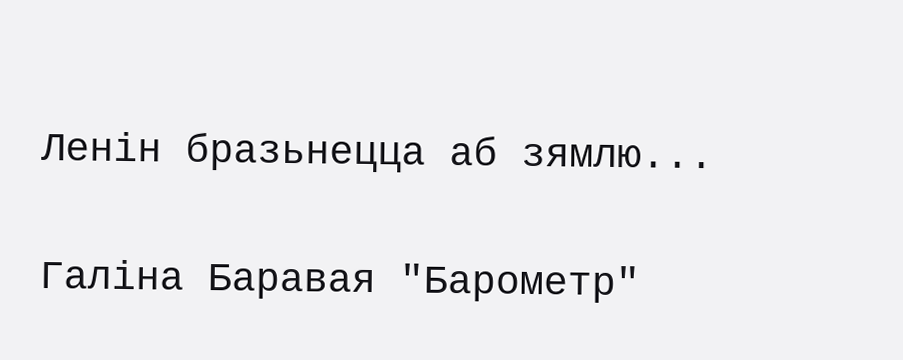Ленін бразьнецца аб зямлю...

Галіна Баравая "Барометр"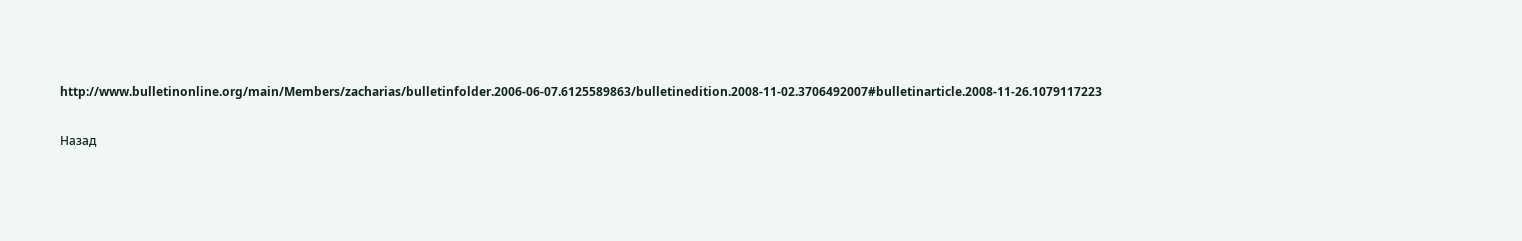http://www.bulletinonline.org/main/Members/zacharias/bulletinfolder.2006-06-07.6125589863/bulletinedition.2008-11-02.3706492007#bulletinarticle.2008-11-26.1079117223

Назад